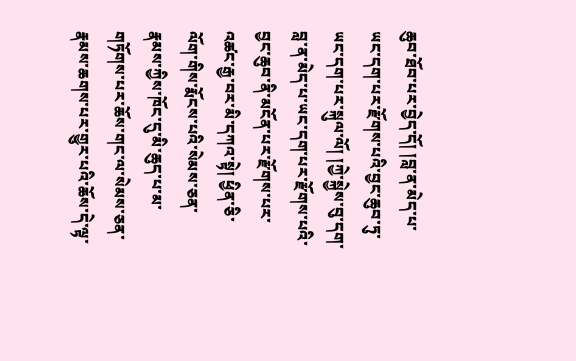ཆུབ་ཐོབ་པར་བྱེད་དོ། །བླ་ན་མེད་པ་ཡང་དག་པར་རྫོགས་པའི་བྱང་ཆུབ་ཏུ་ཡང་དག་པར་སྐུལ་ལོ། །ཀྱེ་སྐྱེས་བུ་དག་བླ་ན་མེད་པ་ཡང་དག་པར་རྫོགས་པའི་བྱང་ཆུབ་ནི་མངོན་པར་རྫོགས་པར་འཚང་རྒྱ་བར་མི་དཀའ་སྟེ། ཕྱིན་ཅི་ལོག་གིས་རྨོངས་པའི་སེམས་ཅན་རྣམས་ཀྱིས་ཁོང་དུ་མི་ཆུད་པ་མ་གཏོགས་པར་ཆོས་གང་ལ་སེམས་ཅན་རྣམས་ཆགས་པར་གྱུར་པའི་ཆོས་དེ་ལྟ་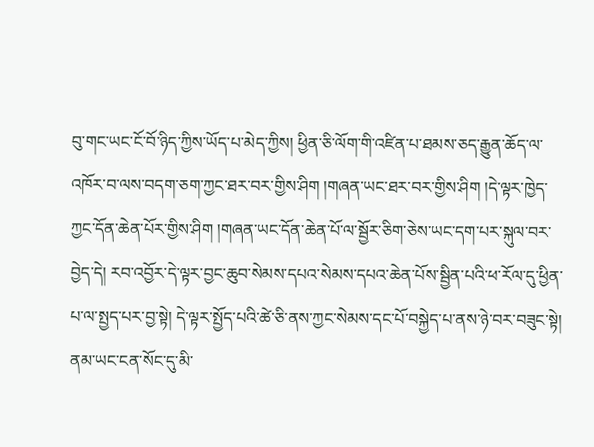བུ་གང་ཡང་ངོ་བོ་ཉིད་ཀྱིས་ཡོད་པ་མེད་ཀྱིས། ཕྱིན་ཅི་ལོག་གི་འཛིན་པ་ཐམས་ཅད་རྒྱུན་ཆོད་ལ་འཁོར་བ་ལས་བདག་ཅག་ཀྱང་ཐར་བར་གྱིས་ཤིག །གཞན་ཡང་ཐར་བར་གྱིས་ཤིག །དེ་ལྟར་ཁྱེད་ཀྱང་དོན་ཆེན་པོར་གྱིས་ཤིག །གཞན་ཡང་དོན་ཆེན་པོ་ལ་སྦྱོར་ཅིག་ཅེས་ཡང་དག་པར་སྐུལ་བར་བྱེད་དེ། རབ་འབྱོར་དེ་ལྟར་བྱང་ཆུབ་སེམས་དཔའ་སེམས་དཔའ་ཆེན་པོས་སྦྱིན་པའི་ཕ་རོལ་དུ་ཕྱིན་པ་ལ་སྤྱད་པར་བྱ་སྟེ། དེ་ལྟར་སྤྱོད་པའི་ཚེ་ཅི་ནས་ཀྱང་སེམས་དང་པོ་བསྐྱེད་པ་ནས་ཉེ་བར་བཟུང་སྟེ། ནམ་ཡང་ངན་སོང་དུ་མི་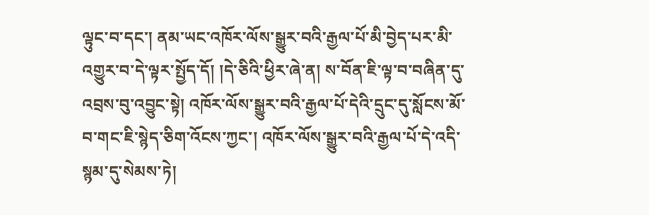ལྟུང་བ་དང་། ནམ་ཡང་འཁོར་ལོས་སྒྱུར་བའི་རྒྱལ་པོ་མི་བྱེད་པར་མི་འགྱུར་བ་དེ་ལྟར་སྤྱོད་དོ། །དེ་ཅིའི་ཕྱིར་ཞེ་ན། ས་བོན་ཇི་ལྟ་བ་བཞིན་དུ་འབྲས་བུ་འབྱུང་སྟེ། འཁོར་ལོས་སྒྱུར་བའི་རྒྱལ་པོ་དེའི་དྲུང་དུ་སློངས་མོ་བ་གང་ཇི་སྙེད་ཅིག་འོངས་ཀྱང་། འཁོར་ལོས་སྒྱུར་བའི་རྒྱལ་པོ་དེ་འདི་སྙམ་དུ་སེམས་ཏེ།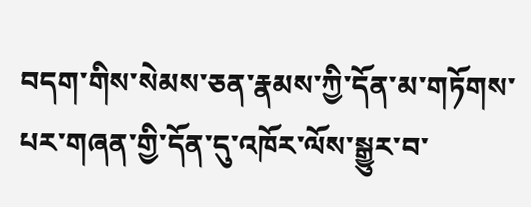བདག་གིས་སེམས་ཅན་རྣམས་ཀྱི་དོན་མ་གཏོགས་པར་གཞན་གྱི་དོན་དུ་འཁོར་ལོས་སྒྱུར་བ་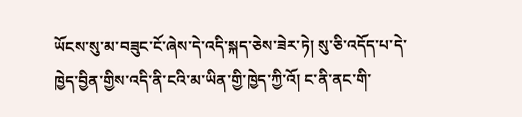ཡོངས་སུ་མ་བཟུང་ངོ་ཞེས་དེ་འདི་སྐད་ཅེས་ཟེར་ཏེ། སུ་ཅི་འདོད་པ་དེ་ཁྱེད་བྱིན་གྱིས་འདི་ནི་ངའི་མ་ཡིན་གྱི་ཁྱེད་ཀྱི་འོ། ང་ནི་ནང་གི་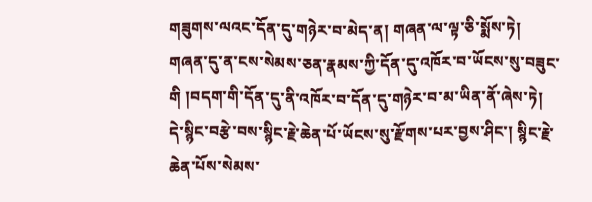གཟུགས་ལའང་དོན་དུ་གཉེར་བ་མེད་ན། གཞན་ལ་ལྟ་ཅི་སྨོས་ཏེ། གཞན་དུ་ན་ངས་སེམས་ཅན་རྣམས་ཀྱི་དོན་དུ་འཁོར་བ་ཡོངས་སུ་བཟུང་གི །བདག་གི་དོན་དུ་ནི་འཁོར་བ་དོན་དུ་གཉེར་བ་མ་ཡིན་ནོ་ཞེས་ཏེ། དེ་སྙིང་བརྩེ་བས་སྙིང་རྗེ་ཆེན་པོ་ཡོངས་སུ་རྫོགས་པར་བྱས་ཤིང་། སྙིང་རྗེ་ཆེན་པོས་སེམས་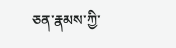ཅན་རྣམས་ཀྱི་